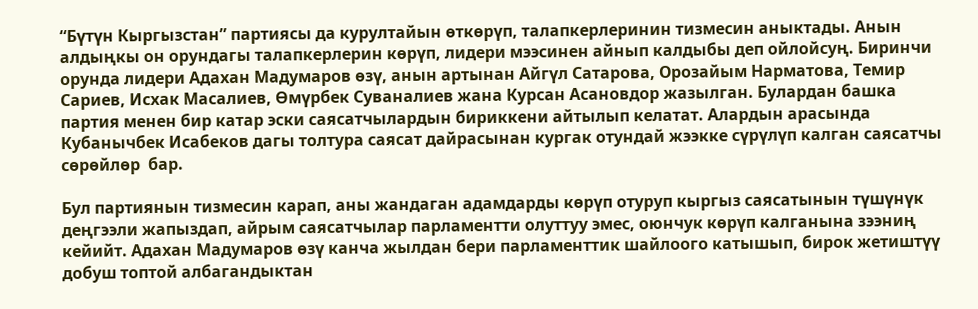“Бүтүн Кыргызстан” партиясы да курултайын өткөрүп, талапкерлеринин тизмесин аныктады. Анын алдыңкы он орундагы талапкерлерин көрүп, лидери мээсинен айнып калдыбы деп ойлойсуң. Биринчи орунда лидери Адахан Мадумаров өзү, анын артынан Айгүл Сатарова, Орозайым Нарматова, Темир Сариев, Исхак Масалиев, Өмүрбек Суваналиев жана Курсан Асановдор жазылган. Булардан башка партия менен бир катар эски саясатчылардын бириккени айтылып келатат. Алардын арасында  Кубанычбек Исабеков дагы толтура саясат дайрасынан кургак отундай жээкке сүрүлүп калган саясатчы сөрөйлөр  бар.

Бул партиянын тизмесин карап, аны жандаган адамдарды көрүп отуруп кыргыз саясатынын түшүнүк деңгээли жапыздап, айрым саясатчылар парламентти олуттуу эмес, оюнчук көрүп калганына зээниң кейийт. Адахан Мадумаров өзү канча жылдан бери парламенттик шайлоого катышып, бирок жетиштүү добуш топтой албагандыктан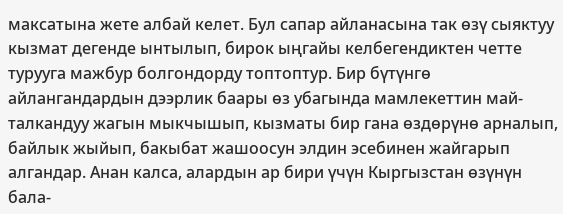максатына жете албай келет. Бул сапар айланасына так өзү сыяктуу кызмат дегенде ынтылып, бирок ыңгайы келбегендиктен четте турууга мажбур болгондорду топтоптур. Бир бүтүнгө айлангандардын дээрлик баары өз убагында мамлекеттин май-талкандуу жагын мыкчышып, кызматы бир гана өздөрүнө арналып, байлык жыйып, бакыбат жашоосун элдин эсебинен жайгарып алгандар. Анан калса, алардын ар бири үчүн Кыргызстан өзүнүн бала-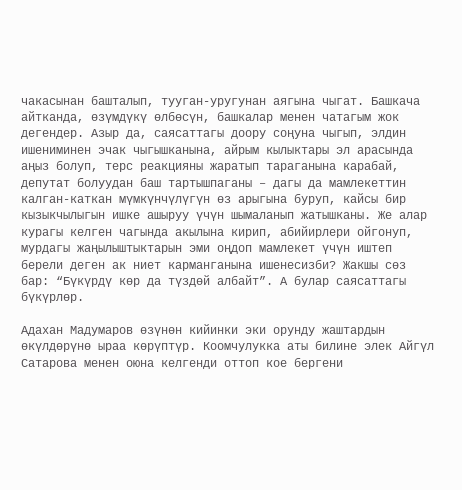чакасынан башталып, тууган-уругунан аягына чыгат. Башкача айтканда, өзүмдүкү өлбөсүн, башкалар менен чатагым жок дегендер. Азыр да, саясаттагы доору соңуна чыгып, элдин ишениминен эчак чыгышканына, айрым кылыктары эл арасында аңыз болуп, терс реакцияны жаратып тараганына карабай, депутат болуудан баш тартышпаганы – дагы да мамлекеттин калган-каткан мүмкүнчүлүгүн өз арыгына буруп, кайсы бир кызыкчылыгын ишке ашыруу үчүн шымаланып жатышканы. Же алар курагы келген чагында акылына кирип, абийирлери ойгонуп, мурдагы жаңылыштыктарын эми оңдоп мамлекет үчүн иштеп берели деген ак ниет карманганына ишенесизби? Жакшы сөз бар: “Бүкүрдү көр да түздөй албайт”. А булар саясаттагы бүкүрлөр.

Адахан Мадумаров өзүнөн кийинки эки орунду жаштардын өкүлдөрүнө ыраа көрүптүр. Коомчулукка аты билине элек Айгүл Сатарова менен оюна келгенди оттоп кое бергени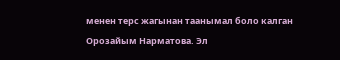менен терс жагынан таанымал боло калган Орозайым Нарматова. Эл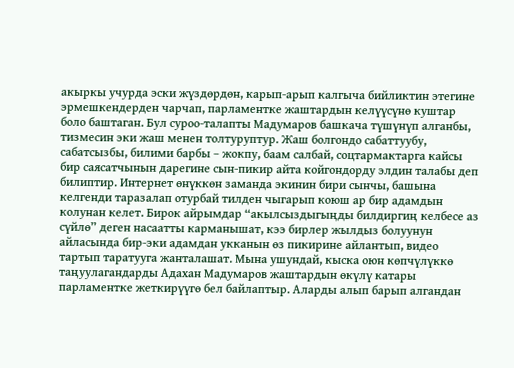акыркы учурда эски жүздөрдөн, карып-арып калгыча бийликтин этегине эрмешкендерден чарчап, парламентке жаштардын келүүсүнө куштар боло баштаган. Бул суроо-талапты Мадумаров башкача түшүнүп алганбы, тизмесин эки жаш менен толтуруптур. Жаш болгондо сабаттуубу, сабатсызбы, билими барбы – жокпу, баам салбай, соцтармактарга кайсы бир саясатчынын дарегине сын-пикир айта койгондорду элдин талабы деп билиптир. Интернет өнүккөн заманда экинин бири сынчы, башына келгенди таразалап отурбай тилден чыгарып коюш ар бир адамдын колунан келет. Бирок айрымдар “акылсыздыгыңды билдиргиң келбесе аз сүйлө” деген насаатты карманышат, кээ бирлер жылдыз болуунун айласында бир-эки адамдан укканын өз пикирине айлантып, видео тартып таратууга жанталашат. Мына ушундай, кыска оюн көпчүлүккө таңуулагандарды Адахан Мадумаров жаштардын өкүлү катары парламентке жеткирүүгө бел байлаптыр. Аларды алып барып алгандан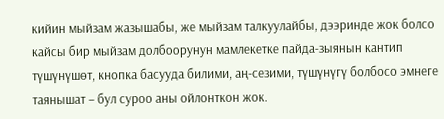кийин мыйзам жазышабы, же мыйзам талкуулайбы, дээринде жок болсо кайсы бир мыйзам долбоорунун мамлекетке пайда-зыянын кантип түшүнүшөт, кнопка басууда билими, аң-сезими, түшүнүгү болбосо эмнеге таянышат – бул суроо аны ойлонткон жок.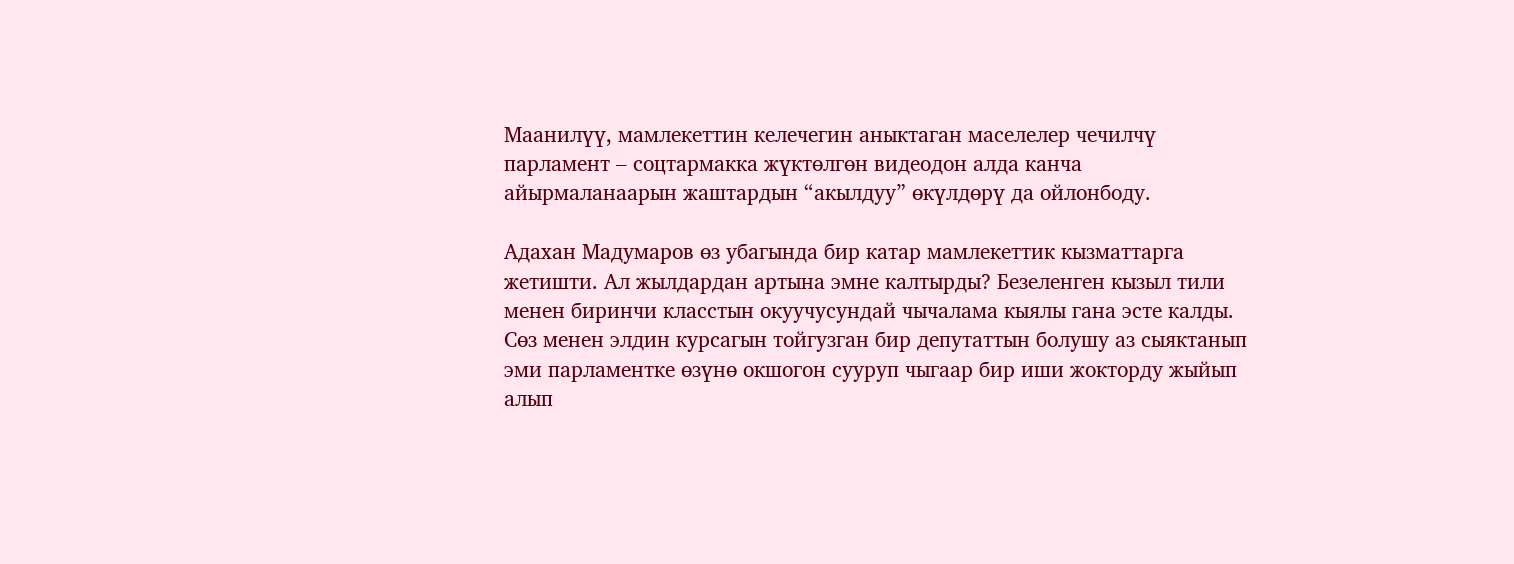Маанилүү, мамлекеттин келечегин аныктаган маселелер чечилчү парламент – соцтармакка жүктөлгөн видеодон алда канча айырмаланаарын жаштардын “акылдуу” өкүлдөрү да ойлонбоду.

Адахан Мадумаров өз убагында бир катар мамлекеттик кызматтарга жетишти. Ал жылдардан артына эмне калтырды? Безеленген кызыл тили менен биринчи класстын окуучусундай чычалама кыялы гана эсте калды. Сөз менен элдин курсагын тойгузган бир депутаттын болушу аз сыяктанып эми парламентке өзүнө окшогон сууруп чыгаар бир иши жокторду жыйып алып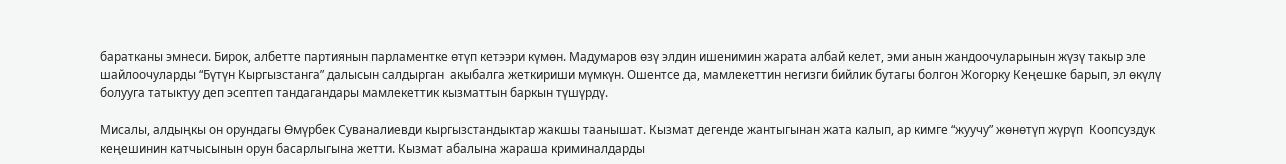баратканы эмнеси. Бирок, албетте партиянын парламентке өтүп кетээри күмөн. Мадумаров өзү элдин ишенимин жарата албай келет, эми анын жандоочуларынын жүзү такыр эле шайлоочуларды “Бүтүн Кыргызстанга” далысын салдырган  акыбалга жеткириши мүмкүн. Ошентсе да, мамлекеттин негизги бийлик бутагы болгон Жогорку Кеңешке барып, эл өкүлү болууга татыктуу деп эсептеп тандагандары мамлекеттик кызматтын баркын түшүрдү.

Мисалы, алдыңкы он орундагы Өмүрбек Суваналиевди кыргызстандыктар жакшы таанышат. Кызмат дегенде жантыгынан жата калып, ар кимге “жуучу” жөнөтүп жүрүп  Коопсуздук кеңешинин катчысынын орун басарлыгына жетти. Кызмат абалына жараша криминалдарды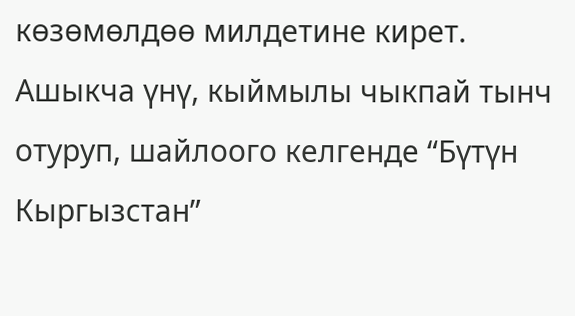көзөмөлдөө милдетине кирет. Ашыкча үнү, кыймылы чыкпай тынч отуруп, шайлоого келгенде “Бүтүн Кыргызстан”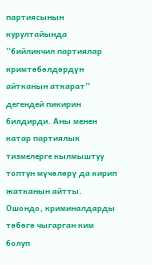партиясынын курултайында “бийликчил партиялар кримтөбөлдөрдүн айтканын аткарат” дегендей пикирин билдирди. Аны менен катар партиялык тизмелерге кылмыштуу топтун мүчөлөрү да кирип жатканын айтты. Ошондо, криминалдарды төбөгө чыгарган ким болуп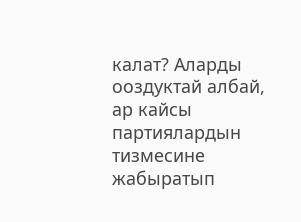калат? Аларды ооздуктай албай, ар кайсы партиялардын тизмесине жабыратып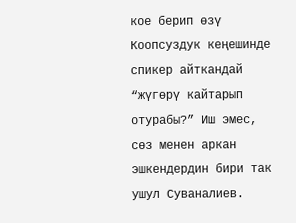кое берип өзү Коопсуздук кеңешинде спикер айткандай “жүгөрү кайтарып отурабы?” Иш эмес, сөз менен аркан эшкендердин бири так ушул Суваналиев.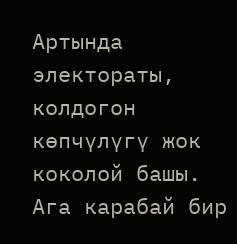Артында электораты, колдогон көпчүлүгү жок коколой башы. Ага карабай бир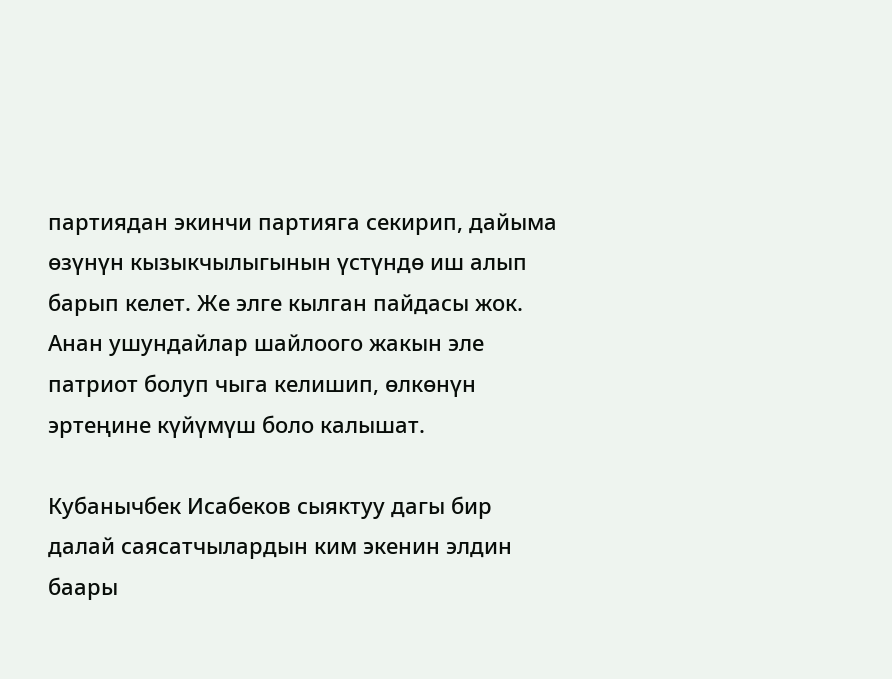партиядан экинчи партияга секирип, дайыма өзүнүн кызыкчылыгынын үстүндө иш алып барып келет. Же элге кылган пайдасы жок. Анан ушундайлар шайлоого жакын эле патриот болуп чыга келишип, өлкөнүн эртеңине күйүмүш боло калышат.

Кубанычбек Исабеков сыяктуу дагы бир далай саясатчылардын ким экенин элдин баары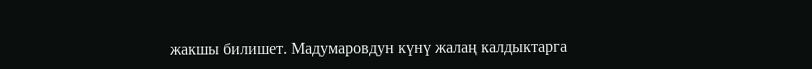жакшы билишет. Мадумаровдун күнү жалаң калдыктарга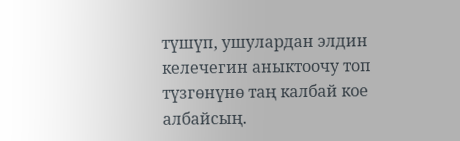түшүп, ушулардан элдин келечегин аныктоочу топ түзгөнүнө таң калбай кое албайсың.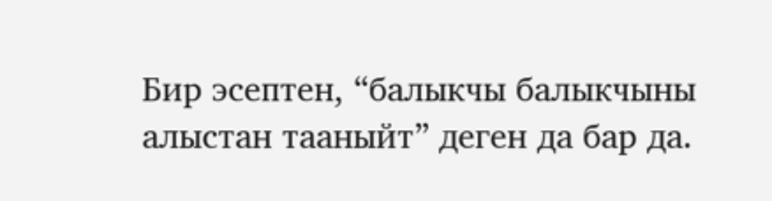Бир эсептен, “балыкчы балыкчыны алыстан тааныйт” деген да бар да.